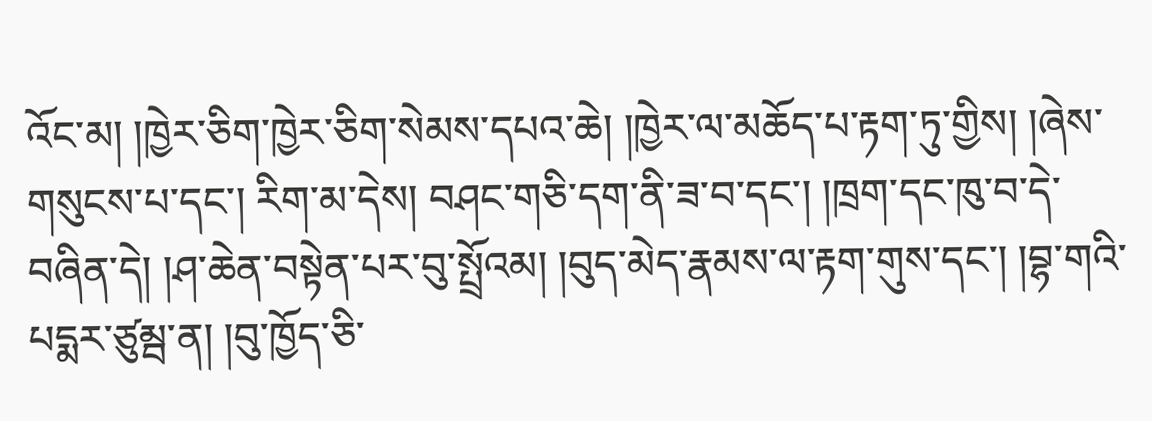འོང་མ། །ཁྱེར་ཅིག་ཁྱེར་ཅིག་སེམས་དཔའ་ཆེ། །ཁྱེར་ལ་མཆོད་པ་རྟག་ཏུ་གྱིས། །ཞེས་གསུངས་པ་དང་། རིག་མ་དེས། བཤང་གཅི་དག་ནི་ཟ་བ་དང་། །ཁྲག་དང་ཁུ་བ་དེ་བཞིན་དེ། །ཤ་ཆེན་བསྟེན་པར་བུ་སྤྲོའམ། །བུད་མེད་རྣམས་ལ་རྟག་གུས་དང་། །བྷ་གའི་པདྨར་ཙུམྦ་ན། །བུ་ཁྱོད་ཅི་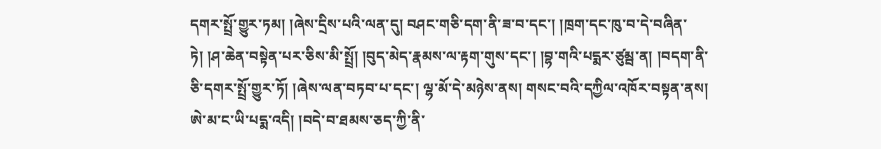དགར་སྤྲོ་གྱུར་ཏམ། །ཞེས་དྲིས་པའི་ལན་དུ། བཤང་གཅི་དག་ནི་ཟ་བ་དང་། །ཁྲག་དང་ཁུ་བ་དེ་བཞིན་ཏེ། །ཤ་ཆེན་བསྟེན་པར་ཅིས་མི་སྤྲོ། །བུད་མེད་རྣམས་ལ་རྟག་གུས་དང་། །བྷ་གའི་པདྨར་ཙུམྦ་ན། །བདག་ནི་ཅི་དགར་སྤྲོ་གྱུར་ཏོ། །ཞེས་ལན་བཏབ་པ་དང་། ལྷ་མོ་དེ་མཉེས་ནས། གསང་བའི་དཀྱིལ་འཁོར་བསྟན་ནས། ཨེ་མ་ང་ཡི་པདྨ་འདི། །བདེ་བ་ཐམས་ཅད་ཀྱི་ནི་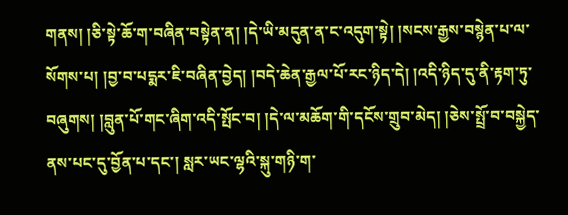གནས། །ཅི་སྟེ་ཆོ་ག་བཞིན་བསྟེན་ན། །དེ་ཡི་མདུན་ན་ང་འདུག་སྟེ། །སངས་རྒྱས་བསྙེན་པ་ལ་སོགས་པ། །བྱ་བ་པདྨར་ཇི་བཞིན་བྱེད། །བདེ་ཆེན་རྒྱལ་པོ་རང་ཉིད་དེ། །འདི་ཉིད་དུ་ནི་རྟག་ཏུ་བཞུགས། །བླུན་པོ་གང་ཞིག་འདི་སྤོང་བ། །དེ་ལ་མཆོག་གི་དངོས་གྲུབ་མེད། །ཅེས་སྤྲོ་བ་བསྐྱེད་ནས་པང་དུ་བྱོན་པ་དང་། སླར་ཡང་ལྷའི་སྐུ་གཉི་ག་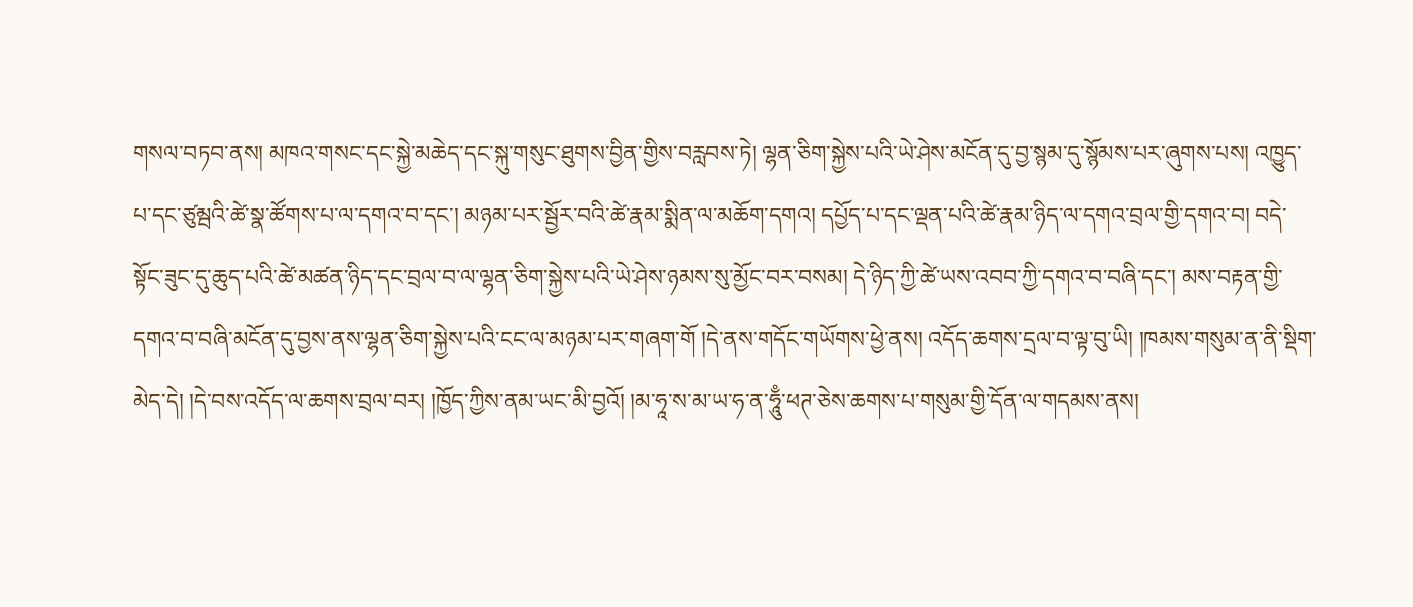གསལ་བཏབ་ནས། མཁའ་གསང་དང་སྐྱེ་མཆེད་དང་སྐུ་གསུང་ཐུགས་བྱིན་གྱིས་བརླབས་ཏེ། ལྷན་ཅིག་སྐྱེས་པའི་ཡེ་ཤེས་མངོན་དུ་བྱ་སྙམ་དུ་སྙོམས་པར་ཞུགས་པས། འཁྱུད་པ་དང་ཙུམྦའི་ཚེ་སྣ་ཚོགས་པ་ལ་དགའ་བ་དང་། མཉམ་པར་སྦྱོར་བའི་ཚེ་རྣམ་སྨིན་ལ་མཆོག་དགའ། དཔྱོད་པ་དང་ལྡན་པའི་ཚེ་རྣམ་ཉིད་ལ་དགའ་བྲལ་གྱི་དགའ་བ། བདེ་སྟོང་ཟུང་དུ་ཆུད་པའི་ཚེ་མཚན་ཉིད་དང་བྲལ་བ་ལ་ལྷན་ཅིག་སྐྱེས་པའི་ཡེ་ཤེས་ཉམས་སུ་མྱོང་བར་བསམ། དེ་ཉིད་ཀྱི་ཚེ་ཡས་འབབ་ཀྱི་དགའ་བ་བཞི་དང་། མས་བརྟན་གྱི་དགའ་བ་བཞི་མངོན་དུ་བྱས་ནས་ལྷན་ཅིག་སྐྱེས་པའི་ངང་ལ་མཉམ་པར་གཞག་གོ །དེ་ནས་གདོང་གཡོགས་ཕྱེ་ནས། འདོད་ཆགས་དྲལ་བ་ལྟ་བུ་ཡི། །ཁམས་གསུམ་ན་ནི་སྡིག་མེད་དེ། །དེ་བས་འདོད་ལ་ཆགས་བྲལ་བར། །ཁྱོད་ཀྱིས་ནམ་ཡང་མི་བྱའོ། །མ་ཧཱ་ས་མ་ཡ་ཧ་ན་ཧཱུྃ་ཕཊ་ཅེས་ཆགས་པ་གསུམ་གྱི་དོན་ལ་གདམས་ནས།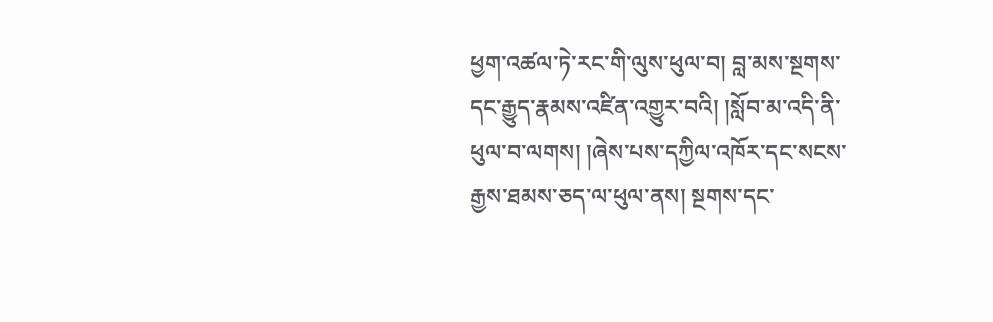ཕྱག་འཚལ་ཏེ་རང་གི་ལུས་ཕུལ་བ། བླ་མས་སྔགས་དང་རྒྱུད་རྣམས་འཛིན་འགྱུར་བའི། །སློབ་མ་འདི་ནི་ཕུལ་བ་ལགས། །ཞེས་པས་དཀྱིལ་འཁོར་དང་སངས་རྒྱས་ཐམས་ཅད་ལ་ཕུལ་ནས། སྔགས་དང་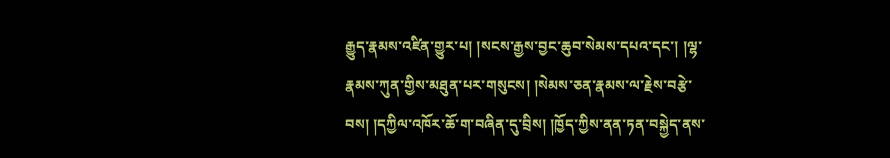རྒྱུད་རྣམས་འཛིན་གྱུར་པ། །སངས་རྒྱས་བྱང་ཆུབ་སེམས་དཔའ་དང་། །ལྷ་རྣམས་ཀུན་གྱིས་མཐུན་པར་གསུངས། །སེམས་ཅན་རྣམས་ལ་རྗེས་བརྩེ་བས། །དཀྱིལ་འཁོར་ཆོ་ག་བཞིན་དུ་བྲིས། །ཁྱོད་ཀྱིས་ནན་ཏན་བསྐྱེད་ནས་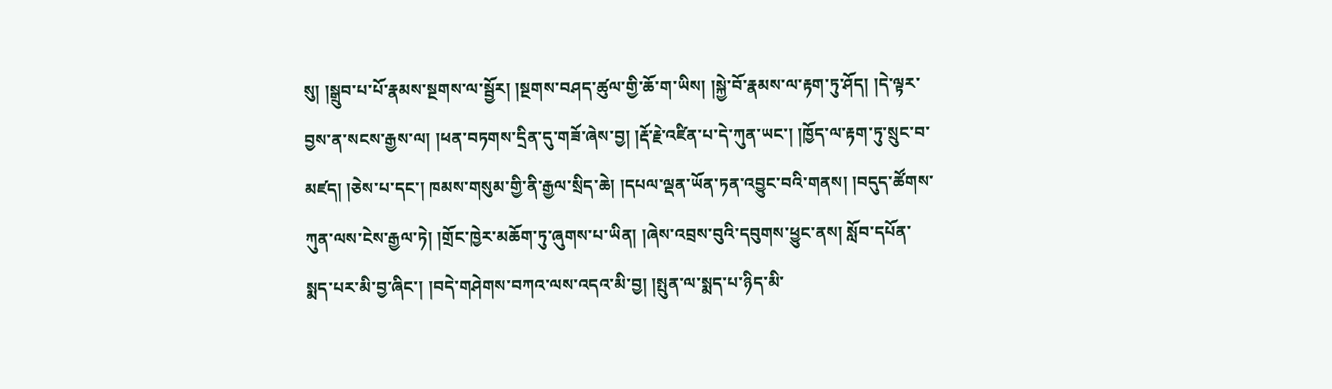སུ། །སྒྲུབ་པ་པོ་རྣམས་སྔགས་ལ་སྦྱོར། །སྔགས་བཤད་ཚུལ་གྱི་ཆོ་ག་ཡིས། །སྐྱེ་བོ་རྣམས་ལ་རྟག་ཏུ་ཤོད། །དེ་ལྟར་བྱས་ན་སངས་རྒྱས་ལ། །ཕན་བཏགས་དྲིན་དུ་གཟོ་ཞེས་བྱ། །རྡོ་རྗེ་འཛིན་པ་དེ་ཀུན་ཡང་། །ཁྱོད་ལ་རྟག་ཏུ་སྲུང་བ་མཛད། །ཅེས་པ་དང་། ཁམས་གསུམ་གྱི་ནི་རྒྱལ་སྲིད་ཆེ། །དཔལ་ལྡན་ཡོན་ཏན་འབྱུང་བའི་གནས། །བདུད་ཚོགས་ཀུན་ལས་ངེས་རྒྱལ་ཏེ། །གྲོང་ཁྱེར་མཆོག་ཏུ་ཞུགས་པ་ཡིན། །ཞེས་འབྲས་བུའི་དབུགས་ཕྱུང་ནས། སློབ་དཔོན་སྨད་པར་མི་བྱ་ཞིང་། །བདེ་གཤེགས་བཀའ་ལས་འདའ་མི་བྱ། །སྤུན་ལ་སྨད་པ་ཉིད་མི་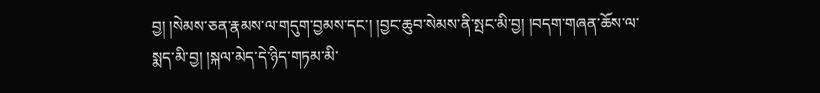བྱ། །སེམས་ཅན་རྣམས་ལ་གདུག་བྱམས་དང་། །བྱང་ཆུབ་སེམས་ནི་སྤང་མི་བྱ། །བདག་གཞན་ཆོས་ལ་སྨད་མི་བྱ། །སྐལ་མེད་དེ་ཉིད་གཏམ་མི་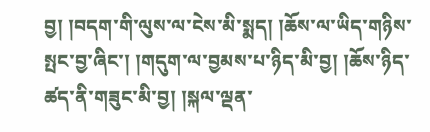བྱ། །བདག་གི་ལུས་ལ་ངེས་མི་སྨད། །ཆོས་ལ་ཡིད་གཉིས་སྤང་བྱ་ཞིང་། །གདུག་ལ་བྱམས་པ་ཉིད་མི་བྱ། །ཆོས་ཉིད་ཚད་ནི་གཟུང་མི་བྱ། །སྐལ་ལྡན་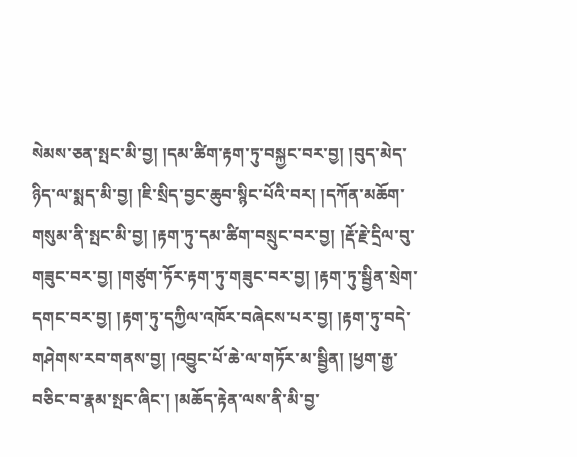སེམས་ཅན་སྤང་མི་བྱ། །དམ་ཚིག་རྟག་ཏུ་བསྐྱང་བར་བྱ། །བུད་མེད་ཉིད་ལ་སྨད་མི་བྱ། །ཇི་སྲིད་བྱང་ཆུབ་སྙིང་པོའི་བར། །དཀོན་མཆོག་གསུམ་ནི་སྤང་མི་བྱ། །རྟག་ཏུ་དམ་ཚིག་བསྲུང་བར་བྱ། །རྡོ་རྗེ་དྲིལ་བུ་གཟུང་བར་བྱ། །གཙུག་ཏོར་རྟག་ཏུ་གཟུང་བར་བྱ། །རྟག་ཏུ་སྦྱིན་སྲེག་དགང་བར་བྱ། །རྟག་ཏུ་དཀྱིལ་འཁོར་བཞེངས་པར་བྱ། །རྟག་ཏུ་བདེ་གཤེགས་རབ་གནས་བྱ། །འབྱུང་པོ་ཆེ་ལ་གཏོར་མ་སྦྱིན། །ཕྱག་རྒྱ་བཅིང་བ་རྣམ་སྤང་ཞིང་། །མཆོད་རྟེན་ལས་ནི་མི་བྱ་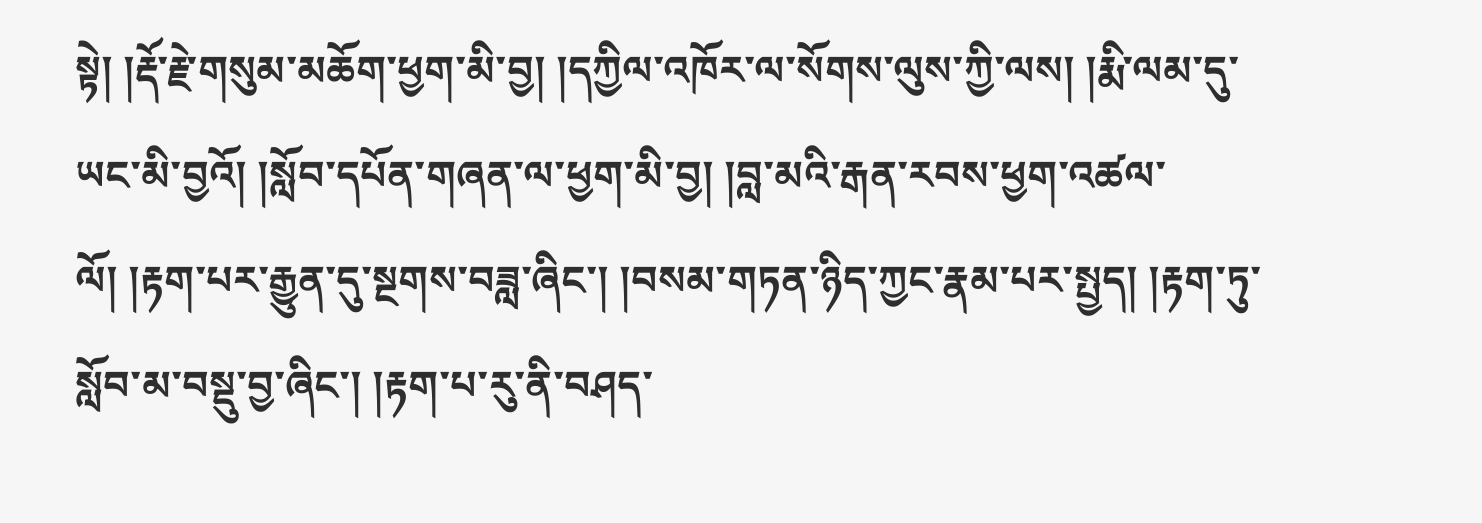སྟེ། །རྡོ་རྗེ་གསུམ་མཆོག་ཕྱག་མི་བྱ། །དཀྱིལ་འཁོར་ལ་སོགས་ལུས་ཀྱི་ལས། །རྨི་ལམ་དུ་ཡང་མི་བྱའོ། །སློབ་དཔོན་གཞན་ལ་ཕྱག་མི་བྱ། །བླ་མའི་རྒན་རབས་ཕྱག་འཚལ་ལོ། །རྟག་པར་རྒྱུན་དུ་སྔགས་བཟླ་ཞིང་། །བསམ་གཏན་ཉིད་ཀྱང་རྣམ་པར་སྤྱད། །རྟག་ཏུ་སློབ་མ་བསྡུ་བྱ་ཞིང་། །རྟག་པ་རུ་ནི་བཤད་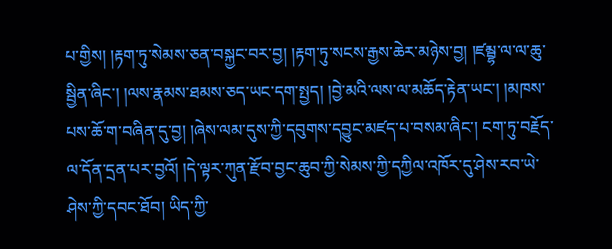པ་གྱིས། །རྟག་ཏུ་སེམས་ཅན་བསྐྱང་བར་བྱ། །རྟག་ཏུ་སངས་རྒྱས་ཆེར་མཉེས་བྱ། །ཛམྦྷ་ལ་ལ་ཆུ་སྦྱིན་ཞིང་། །ལས་རྣམས་ཐམས་ཅད་ཡང་དག་སྤྱད། །བྱེ་མའི་ལས་ལ་མཆོད་རྟེན་ཡང་། །མཁས་པས་ཆོ་ག་བཞིན་དུ་བྱ། །ཞེས་ལམ་དུས་ཀྱི་དབུགས་དབྱུང་མཛད་པ་བསམ་ཞིང་། ངག་ཏུ་བརྗོད་ལ་དོན་དྲན་པར་བྱའོ། །དེ་ལྟར་ཀུན་རྫོབ་བྱང་ཆུབ་ཀྱི་སེམས་ཀྱི་དཀྱིལ་འཁོར་དུ་ཤེས་རབ་ཡེ་ཤེས་ཀྱི་དབང་ཐོབ། ཡིད་ཀྱི་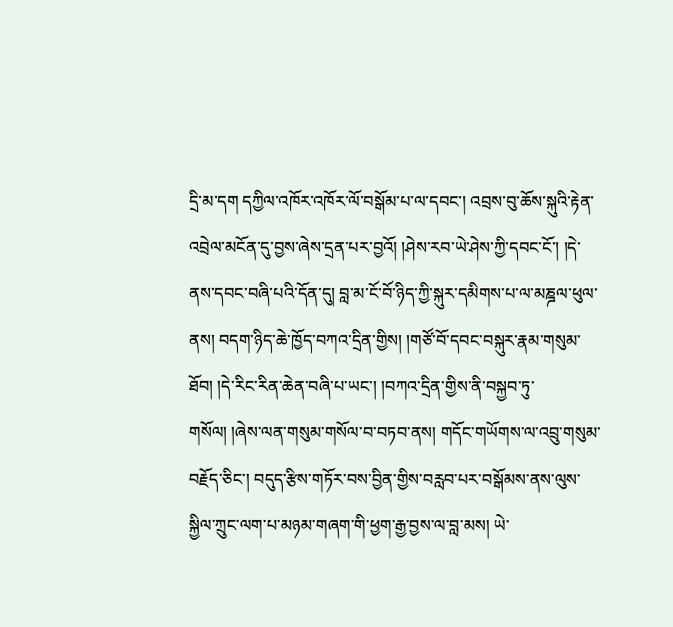དྲི་མ་དག དཀྱིལ་འཁོར་འཁོར་ལོ་བསྒོམ་པ་ལ་དབང་། འབྲས་བུ་ཆོས་སྐུའི་རྟེན་འབྲེལ་མངོན་དུ་བྱས་ཞེས་དྲན་པར་བྱའོ། །ཤེས་རབ་ཡེ་ཤེས་ཀྱི་དབང་ངོ་། །དེ་ནས་དབང་བཞི་པའི་དོན་དུ། བླ་མ་ངོ་བོ་ཉིད་ཀྱི་སྐུར་དམིགས་པ་ལ་མཎྜལ་ཕུལ་ནས། བདག་ཉིད་ཆེ་ཁྱོད་བཀའ་དྲིན་གྱིས། །གཙོ་བོ་དབང་བསྐུར་རྣམ་གསུམ་ཐོབ། །དེ་རིང་རིན་ཆེན་བཞི་པ་ཡང་། །བཀའ་དྲིན་གྱིས་ནི་བསྐྱབ་ཏུ་གསོལ། །ཞེས་ལན་གསུམ་གསོལ་བ་བཏབ་ནས། གདོང་གཡོགས་ལ་འབྲུ་གསུམ་བརྗོད་ཅིང་། བདུད་རྩིས་གཏོར་བས་བྱིན་གྱིས་བརླབ་པར་བསྒོམས་ནས་ལུས་སྐྱིལ་ཀྲུང་ལག་པ་མཉམ་གཞག་གི་ཕྱག་རྒྱ་བྱས་ལ་བླ་མས། ཡེ་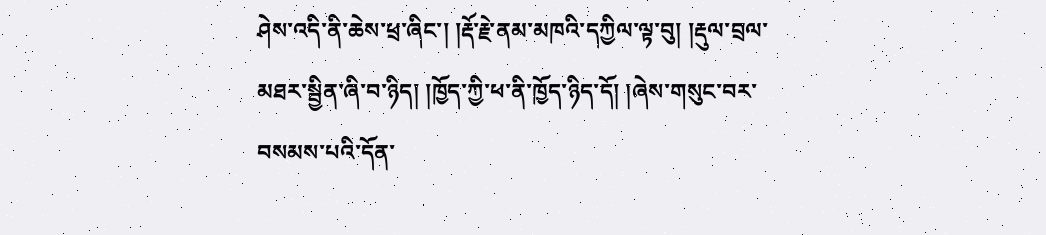ཤེས་འདི་ནི་ཆེས་ཕྲ་ཞིང་། །རྡོ་རྗེ་ནམ་མཁའི་དཀྱིལ་ལྟ་བུ། །རྡུལ་བྲལ་མཐར་སྦྱིན་ཞི་བ་ཉིད། །ཁྱོད་ཀྱི་ཕ་ནི་ཁྱོད་ཉིད་དོ། །ཞེས་གསུང་བར་བསམས་པའི་དོན་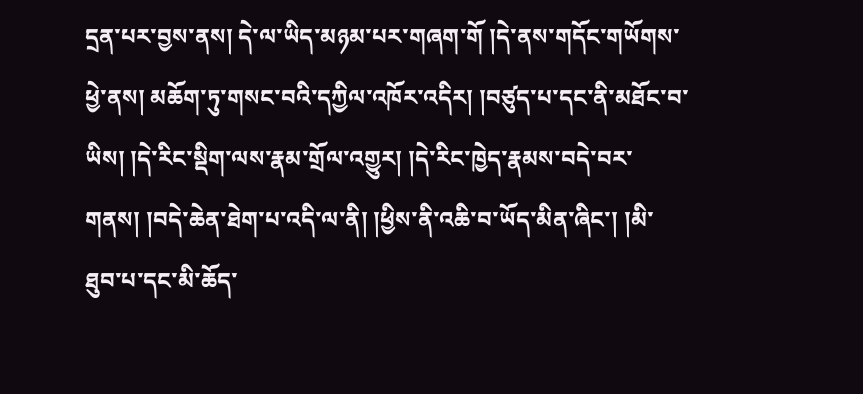དྲན་པར་བྱས་ནས། དེ་ལ་ཡིད་མཉམ་པར་གཞག་གོ །དེ་ནས་གདོང་གཡོགས་ཕྱེ་ནས། མཆོག་ཏུ་གསང་བའི་དཀྱིལ་འཁོར་འདིར། །བཙུད་པ་དང་ནི་མཐོང་བ་ཡིས། །དེ་རིང་སྡིག་ལས་རྣམ་གྲོལ་འགྱུར། །དེ་རིང་ཁྱེད་རྣམས་བདེ་བར་གནས། །བདེ་ཆེན་ཐེག་པ་འདི་ལ་ནི། །ཕྱིས་ནི་འཆི་བ་ཡོད་མིན་ཞིང་། །མི་ཐུབ་པ་དང་མི་ཆོད་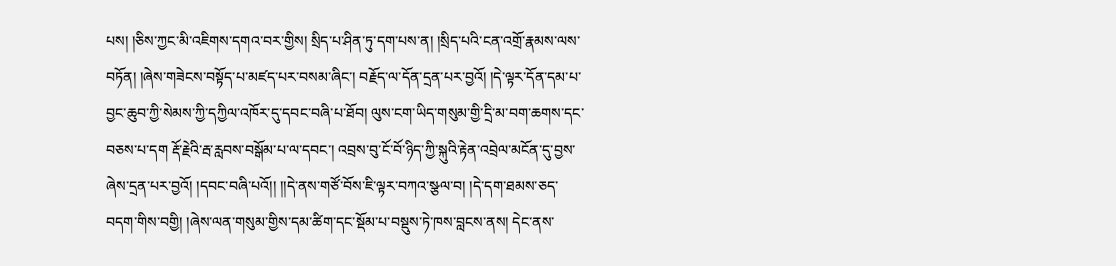པས། །ཅིས་ཀྱང་མི་འཇིགས་དགའ་བར་གྱིས། སྲིད་པ་ཤིན་ཏུ་དག་པས་ན། །སྲིད་པའི་ངན་འགྲོ་རྣམས་ལས་བཏོན། །ཞེས་གཟེངས་བསྟོད་པ་མཛད་པར་བསམ་ཞིང་། བརྗོད་ལ་དོན་དྲན་པར་བྱའོ། །དེ་ལྟར་དོན་དམ་པ་བྱང་ཆུབ་ཀྱི་སེམས་ཀྱི་དཀྱིལ་འཁོར་དུ་དབང་བཞི་པ་ཐོབ། ལུས་ངག་ཡིད་གསུམ་གྱི་དྲི་མ་བག་ཆགས་དང་བཅས་པ་དག རྡོ་རྗེའི་རྦ་རླབས་བསྒོམ་པ་ལ་དབང་། འབྲས་བུ་ངོ་བོ་ཉིད་ཀྱི་སྐུའི་རྟེན་འབྲེལ་མངོན་དུ་བྱས་ཞེས་དྲན་པར་བྱའོ། །དབང་བཞི་པའོ།། །།དེ་ནས་གཙོ་བོས་ཇི་ལྟར་བཀའ་སྩལ་བ། །དེ་དག་ཐམས་ཅད་བདག་གིས་བགྱི། །ཞེས་ལན་གསུམ་གྱིས་དམ་ཚིག་དང་སྡོམ་པ་བསྡུས་ཏེ་ཁས་བླངས་ནས། དེང་ནས་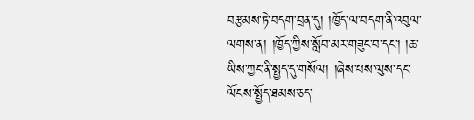བརྩམས་ཏེ་བདག་བྲན་དུ། །ཁྱོད་ལ་བདག་ནི་འབུལ་ལགས་ན། །ཁྱོད་ཀྱིས་སློབ་མར་གཟུང་བ་དང་། །ཆ་ཡིས་ཀྱང་ནི་སྤྱད་དུ་གསོལ། །ཞེས་པས་ལུས་དང་ལོངས་སྤྱོད་ཐམས་ཅད་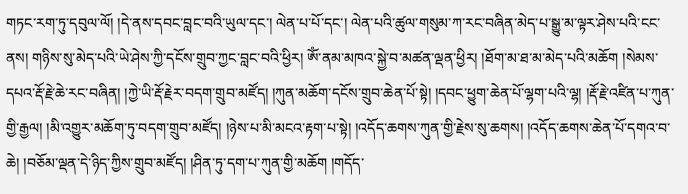གཏང་རག་ཏུ་དབུལ་ལོ། །དེ་ནས་དབང་བླང་བའི་ཡུལ་དང་། ལེན་པ་པོ་དང་། ལེན་པའི་ཚུལ་གསུམ་ཀ་རང་བཞིན་མེད་པ་སྒྱུ་མ་ལྟར་ཤེས་པའི་ངང་ནས། གཉིས་སུ་མེད་པའི་ཡེ་ཤེས་ཀྱི་དངོས་གྲུབ་ཀྱང་བླང་བའི་ཕྱིར། ཨོཾ་ནམ་མཁའ་སྐྱེ་བ་མཚན་ལྡན་ཕྱིར། །ཐོག་མ་ཐ་མ་མེད་པའི་མཆོག །སེམས་དཔའ་རྡོ་རྗེ་ཆེ་རང་བཞིན། །ཀྱེ་ཡི་རྡོ་རྗེར་བདག་གྲུབ་མཛོད། །ཀུན་མཆོག་དངོས་གྲུབ་ཆེན་པོ་སྟེ། །དབང་ཕྱུག་ཆེན་པོ་ལྷག་པའི་ལྷ། །རྡོ་རྗེ་འཛིན་པ་ཀུན་གྱི་རྒྱལ། །མི་འགྱུར་མཆོག་ཏུ་བདག་གྲུབ་མཛོད། །ཉེས་པ་མི་མངའ་རྟག་པ་སྟེ། །འདོད་ཆགས་ཀུན་གྱི་རྗེས་སུ་ཆགས། །འདོད་ཆགས་ཆེན་པོ་དགའ་བ་ཆེ། །བཅོམ་ལྡན་དེ་ཉིད་ཀྱིས་གྲུབ་མཛོད། །ཤིན་ཏུ་དག་པ་ཀུན་གྱི་མཆོག །གདོད་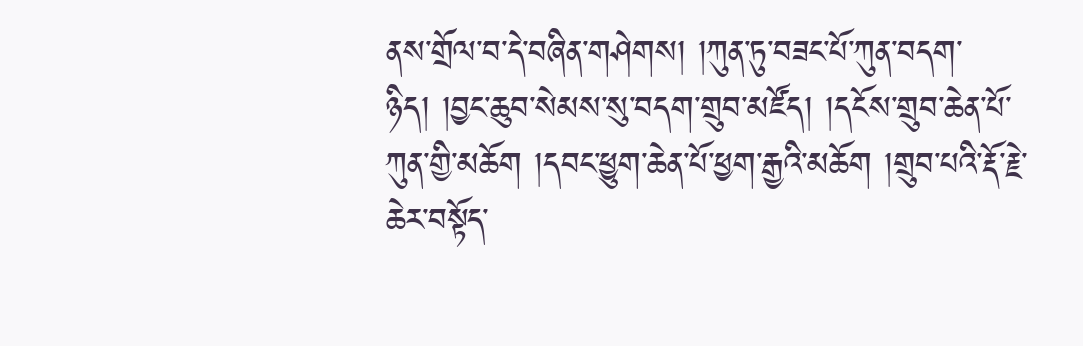ནས་གྲོལ་བ་དེ་བཞིན་གཤེགས། །ཀུན་ཏུ་བཟང་པོ་ཀུན་བདག་ཉིད། །བྱང་ཆུབ་སེམས་སུ་བདག་གྲུབ་མཛོད། །དངོས་གྲུབ་ཆེན་པོ་ཀུན་གྱི་མཆོག །དབང་ཕྱུག་ཆེན་པོ་ཕྱག་རྒྱའི་མཆོག །གྲུབ་པའི་རྡོ་རྗེ་ཆེར་བསྟོད་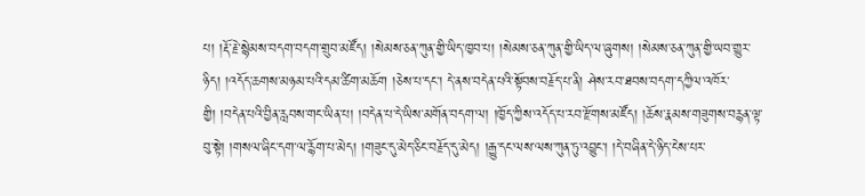པ། །རྡོ་རྗེ་སྙེམས་བདག་བདག་གྲུབ་མཛོད། །སེམས་ཅན་ཀུན་གྱི་ཡིད་ཁྱབ་པ། །སེམས་ཅན་ཀུན་གྱི་ཡིད་ལ་ཞུགས། །སེམས་ཅན་ཀུན་གྱི་ཡབ་གྱུར་ཉིད། །འདོད་ཆགས་མཉམ་པའི་དམ་ཚིག་མཆོག །ཅེས་པ་དང་། དེ་ནས་བདེན་པའི་སྟོབས་བརྗོད་པ་ནི། ཤེས་རབ་ཐབས་བདག་དཀྱིལ་འཁོར་གྱི། །བདེན་པའི་བྱིན་རླབས་གང་ཡིན་པ། །བདེན་པ་དེ་ཡིས་མགོན་བདག་ལ། །ཁྱོད་ཀྱིས་འདོད་པ་རབ་རྫོགས་མཛོད། །ཆོས་རྣམས་གཟུགས་བརྙན་ལྟ་བུ་སྟེ། །གསལ་ཞིང་དག་ལ་རྙོག་པ་མེད། །གཟུང་དུ་མེད་ཅིང་བརྗོད་དུ་མེད། །རྒྱུ་དང་ལས་ལས་ཀུན་ཏུ་འབྱུང་། །དེ་བཞིན་དེ་ཉིད་ངེས་པར་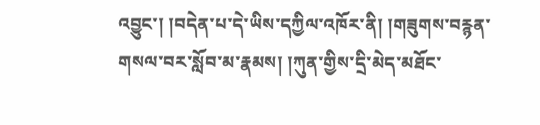འབྱུང་། །བདེན་པ་དེ་ཡིས་དཀྱིལ་འཁོར་ནི། །གཟུགས་བརྙན་གསལ་བར་སློབ་མ་རྣམས། །ཀུན་གྱིས་དྲི་མེད་མཐོང་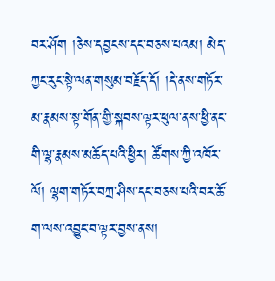བར་ཤོག །ཅེས་དབྱངས་དང་བཅས་པའམ། མེད་ཀྱང་རུང་སྟེ་ལན་གསུམ་བརྗོད་དོ། །དེ་ནས་གཏོར་མ་རྣམས་སྟ་གོན་གྱི་སྐབས་ལྟར་ཕུལ་ནས་ཕྱི་ནང་གི་ལྷ་རྣམས་མཆོད་པའི་ཕྱིར། ཚོགས་ཀྱི་འཁོར་ལོ། ལྷག་གཏོར་བཀྲ་ཤིས་དང་བཅས་པའི་བར་ཆོ་ག་ལས་འབྱུང་བ་ལྟར་བྱས་ནས།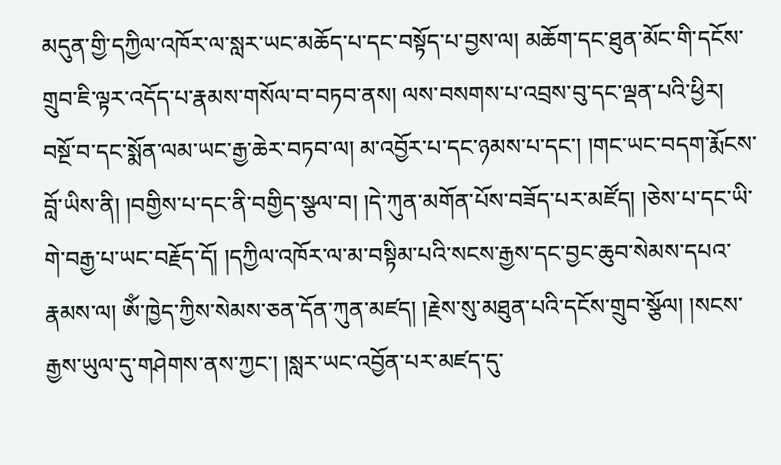མདུན་གྱི་དཀྱིལ་འཁོར་ལ་སླར་ཡང་མཆོད་པ་དང་བསྟོད་པ་བྱས་ལ། མཆོག་དང་ཐུན་མོང་གི་དངོས་གྲུབ་ཇི་ལྟར་འདོད་པ་རྣམས་གསོལ་བ་བཏབ་ནས། ལས་བསགས་པ་འབྲས་བུ་དང་ལྡན་པའི་ཕྱིར། བསྔོ་བ་དང་སྨོན་ལམ་ཡང་རྒྱ་ཆེར་བཏབ་ལ། མ་འབྱོར་པ་དང་ཉམས་པ་དང་། །གང་ཡང་བདག་རྨོངས་བློ་ཡིས་ནི། །བགྱིས་པ་དང་ནི་བགྱིད་སྩལ་བ། །དེ་ཀུན་མགོན་པོས་བཟོད་པར་མཛོད། །ཅེས་པ་དང་ཡི་གེ་བརྒྱ་པ་ཡང་བརྗོད་དོ། །དཀྱིལ་འཁོར་ལ་མ་བསྟིམ་པའི་སངས་རྒྱས་དང་བྱང་ཆུབ་སེམས་དཔའ་རྣམས་ལ། ཨོཾ་ཁྱེད་ཀྱིས་སེམས་ཅན་དོན་ཀུན་མཛད། །རྗེས་སུ་མཐུན་པའི་དངོས་གྲུབ་སྩོལ། །སངས་རྒྱས་ཡུལ་དུ་གཤེགས་ནས་ཀྱང་། །སླར་ཡང་འབྱོན་པར་མཛད་དུ་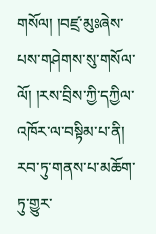གསོལ། །བཛྲ་མུཿཞེས་པས་གཤེགས་སུ་གསོལ་ལོ། །རས་བྲིས་ཀྱི་དཀྱིལ་འཁོར་ལ་བསྟིམ་པ་ནི། རབ་ཏུ་གནས་པ་མཆོག་ཏུ་གྱུར་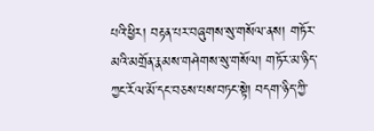པའི་ཕྱིར། བརྟན་པར་བཞུགས་སུ་གསོལ་ནས། གཏོར་མའི་མགྲོན་རྣམས་གཤེགས་སུ་གསོལ། གཏོར་མ་ཉིད་ཀྱང་རོལ་མོ་དང་བཅས་པས་བཏང་སྟེ། བདག་ཉིད་ཀྱི་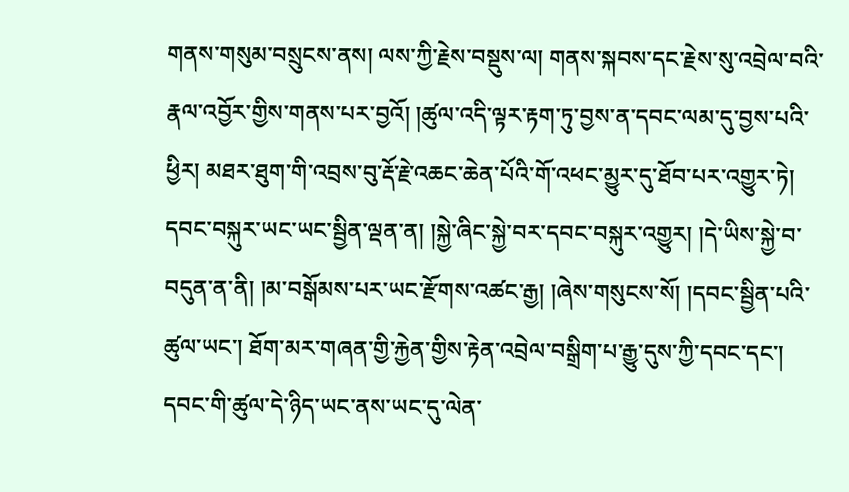གནས་གསུམ་བསྲུངས་ནས། ལས་ཀྱི་རྗེས་བསྡུས་ལ། གནས་སྐབས་དང་རྗེས་སུ་འབྲེལ་བའི་རྣལ་འབྱོར་གྱིས་གནས་པར་བྱའོ། །ཚུལ་འདི་ལྟར་རྟག་ཏུ་བྱས་ན་དབང་ལམ་དུ་བྱས་པའི་ཕྱིར། མཐར་ཐུག་གི་འབྲས་བུ་རྡོ་རྗེ་འཆང་ཆེན་པོའི་གོ་འཕང་མྱུར་དུ་ཐོབ་པར་འགྱུར་ཏེ། དབང་བསྐུར་ཡང་ཡང་སྦྱིན་ལྡན་ན། །སྐྱེ་ཞིང་སྐྱེ་བར་དབང་བསྐུར་འགྱུར། །དེ་ཡིས་སྐྱེ་བ་བདུན་ན་ནི། །མ་བསྒོམས་པར་ཡང་རྫོགས་འཚང་རྒྱ། །ཞེས་གསུངས་སོ། །དབང་སྦྱིན་པའི་ཚུལ་ཡང་། ཐོག་མར་གཞན་གྱི་རྐྱེན་གྱིས་རྟེན་འབྲེལ་བསྒྲིག་པ་རྒྱུ་དུས་ཀྱི་དབང་དང་། དབང་གི་ཚུལ་དེ་ཉིད་ཡང་ནས་ཡང་དུ་ལེན་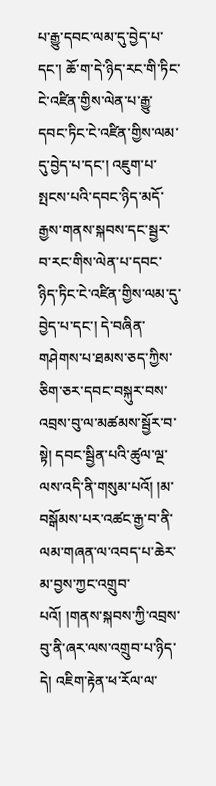པ་རྒྱུ་དབང་ལམ་དུ་བྱེད་པ་དང་། ཆོ་ག་དེ་ཉིད་རང་གི་ཏིང་ངེ་འཛིན་གྱིས་ལེན་པ་རྒྱུ་དབང་ཏིང་ངེ་འཛིན་གྱིས་ལམ་དུ་བྱེད་པ་དང་། འཇུག་པ་སྤངས་པའི་དབང་ཉིད་མདོ་རྒྱས་གནས་སྐབས་དང་སྦྱར་བ་རང་གིས་ལེན་པ་དབང་ཉིད་ཏིང་ངེ་འཛིན་གྱིས་ལམ་དུ་བྱེད་པ་དང་། དེ་བཞིན་གཤེགས་པ་ཐམས་ཅད་ཀྱིས་ཅིག་ཅར་དབང་བསྐུར་བས་འབྲས་བུ་ལ་མཚམས་སྦྱོར་བ་སྟེ། དབང་སྦྱིན་པའི་ཚུལ་ལྔ་ལས་འདི་ནི་གསུམ་པའོ། །མ་བསྒོམས་པར་འཚང་རྒྱ་བ་ནི་ལམ་གཞན་ལ་འབད་པ་ཆེར་མ་བྱས་ཀྱང་འགྲུབ་པའོ། །གནས་སྐབས་ཀྱི་འབྲས་བུ་ནི་ཞར་ལས་འགྲུབ་པ་ཉིད་དེ། འཇིག་རྟེན་ཕ་རོལ་ལ་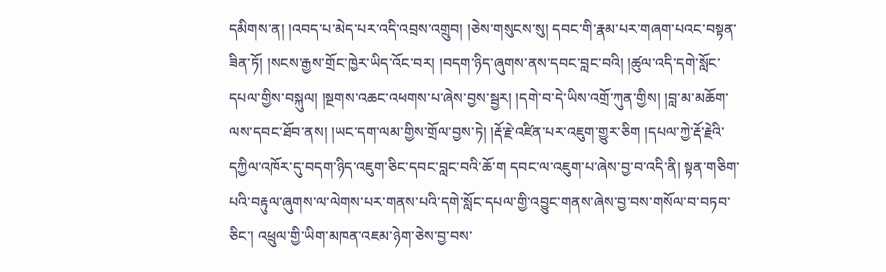དམིགས་ན། །འབད་པ་མེད་པར་འདི་འབྲས་འགྲུབ། །ཅེས་གསུངས་སུ། དབང་གི་རྣམ་པར་གཞག་པའང་བསྟན་ཟིན་ཏོ། །སངས་རྒྱས་གྲོང་ཁྱེར་ཡིད་འོང་བར། །བདག་ཉིད་ཞུགས་ནས་དབང་བླང་བའི། །ཚུལ་འདི་དགེ་སློང་དཔལ་གྱིས་བསྐུལ། །སྔགས་འཆང་འཕགས་པ་ཞེས་བྱས་སྦྱར། །དགེ་བ་དེ་ཡིས་འགྲོ་ཀུན་གྱིས། །བླ་མ་མཆོག་ལས་དབང་ཐོབ་ནས། །ཡང་དག་ལམ་གྱིས་གྲོལ་བྱས་ཏེ། །རྡོ་རྗེ་འཛིན་པར་འཇུག་གྱུར་ཅིག །དཔལ་ཀྱེ་རྡོ་རྗེའི་དཀྱིལ་འཁོར་དུ་བདག་ཉིད་འཇུག་ཅིང་དབང་བླང་བའི་ཆོ་ག དབང་ལ་འཇུག་པ་ཞེས་བྱ་བ་འདི་ནི། སྟན་གཅིག་པའི་བརྟུལ་ཞུགས་ལ་ལེགས་པར་གནས་པའི་དགེ་སློང་དཔལ་གྱི་འབྱུང་གནས་ཞེས་བྱ་བས་གསོལ་བ་བཏབ་ཅིང་། འཕྲུལ་གྱི་ཡིག་མཁན་འཇམ་ཉེག་ཅེས་བྱ་བས་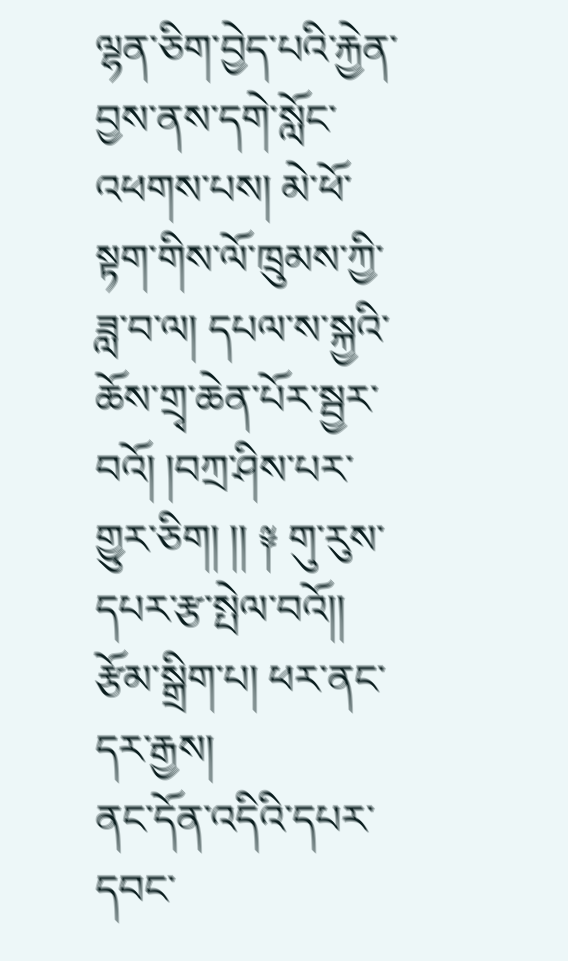ལྷན་ཅིག་བྱེད་པའི་རྐྱེན་བྱས་ནས་དགེ་སློང་འཕགས་པས། མེ་ཕོ་སྟག་གིས་ལོ་ཁྲུམས་ཀྱི་ཟླ་བ་ལ། དཔལ་ས་སྐྱའི་ཆོས་གྲྭ་ཆེན་པོར་སྦྱར་བའོ། །བཀྲ་ཤིས་པར་གྱུར་ཅིག། །། ༈ གུ་རུས་དཔར་རྩ་སྤེལ་བའོ།།
རྩོམ་སྒྲིག་པ། ཕར་ནང་དར་རྒྱས།
ནང་དོན་འདིའི་དཔར་དབང་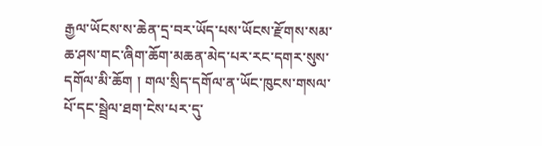རྒྱལ་ཡོངས་ས་ཆེན་དྲ་བར་ཡོད་པས་ཡོངས་རྫོགས་སམ་ཆ་ཤས་གང་ཞིག་ཆོག་མཆན་མེད་པར་རང་དགར་སུས་དགོལ་མི་ཆོག ། གལ་སྲིད་དགོལ་ན་ཡོང་ཁུངས་གསལ་པོ་དང་སྦྲེལ་ཐག་ངེས་པར་དུ་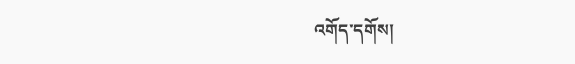འགོད་དགོས།